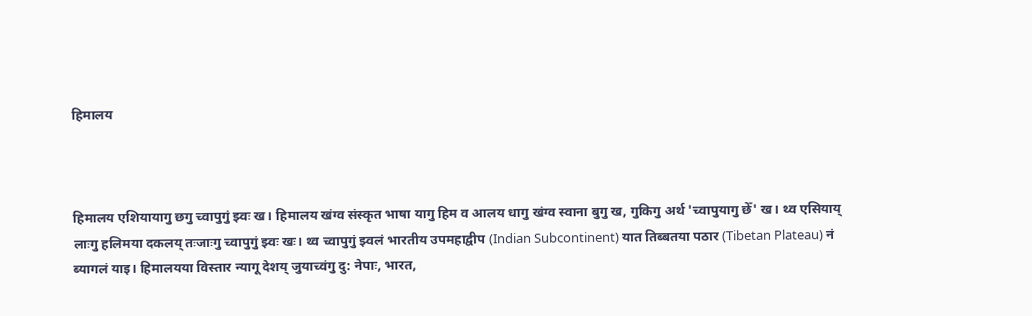हिमालय



हिमालय एशियायागु छगु च्वापुगुं झ्वः ख। हिमालय खंग्व संस्कृत भाषा यागु हिम व आलय धागु खंग्व स्वाना बुगु ख, गुकिगु अर्थ 'च्वापुयागु छेँ' ख। थ्व एसियाय् लाःगु हलिमया दकलय् तःजाःगु च्वापुगुं झ्वः खः। थ्व च्वापुगुं झ्वलं भारतीय उपमहाद्वीप (Indian Subcontinent) यात तिब्बतया पठार (Tibetan Plateau) नं ब्यागलं याइ। हिमालयया विस्तार न्यागू देशय् जुयाच्वंगु दु: नेपाः, भारत,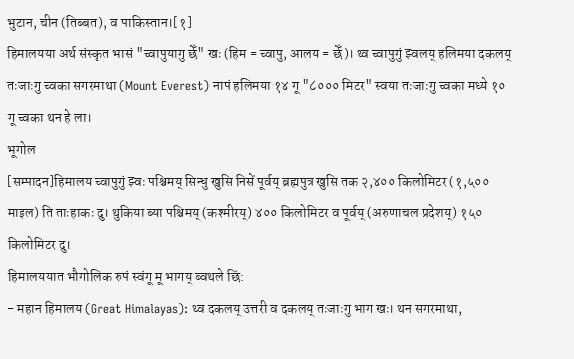भुटान, चीन (तिब्बत), व पाकिस्तान।[१]
हिमालयया अर्थ संस्कृत भासं "च्वापुयागु छेँ" खः (हिम = च्वापु, आलय = छेँ)। थ्व च्वापुगुं झ्वलय् हलिमया दकलय् तःजाःगु च्वका सगरमाथा (Mount Everest) नापं हलिमया १४ गू "८००० मिटर" स्वया तःजाःगु च्वका मध्ये १० गू च्वका थन हे ला।
भूगोल
[सम्पादन]हिमालय च्वापुगुं झ्वः पश्चिमय् सिन्धु खुसि निसें पूर्वय् ब्रह्मपुत्र खुसि तक २,४०० किलोमिटर (१,५०० माइल) ति ताःहाकः दु। थुकिया ब्या पश्चिमय् (कश्मीरय्) ४०० किलोमिटर व पूर्वय् (अरुणाचल प्रदेशय्) १५० किलोमिटर दु।
हिमालययात भौगोलिक रुपं स्वंगू मू भागय् ब्वथले छिं:
- महान हिमालय (Great Himalayas): थ्व दकलय् उत्तरी व दकलय् तःजाःगु भाग खः। थन सगरमाथा,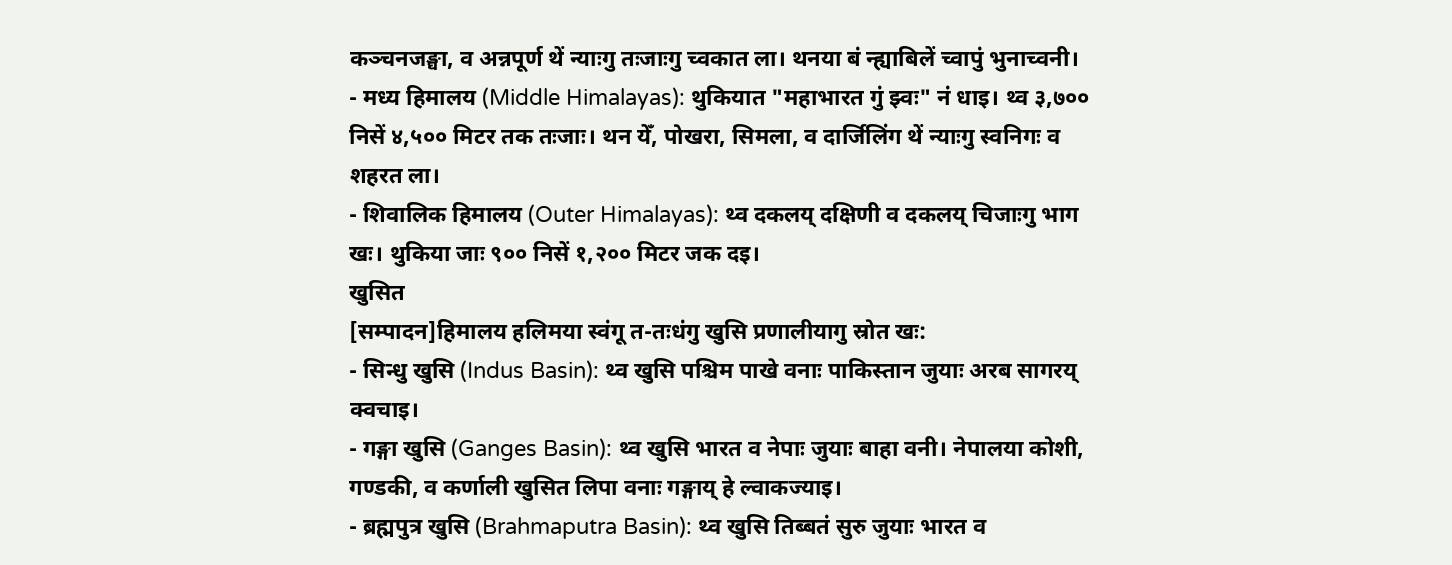कञ्चनजङ्घा, व अन्नपूर्ण थें न्याःगु तःजाःगु च्वकात ला। थनया बं न्ह्याबिलें च्वापुं भुनाच्वनी।
- मध्य हिमालय (Middle Himalayas): थुकियात "महाभारत गुं झ्वः" नं धाइ। थ्व ३,७०० निसें ४,५०० मिटर तक तःजाः। थन येँ, पोखरा, सिमला, व दार्जिलिंग थें न्याःगु स्वनिगः व शहरत ला।
- शिवालिक हिमालय (Outer Himalayas): थ्व दकलय् दक्षिणी व दकलय् चिजाःगु भाग खः। थुकिया जाः ९०० निसें १,२०० मिटर जक दइ।
खुसित
[सम्पादन]हिमालय हलिमया स्वंगू त-तःधंगु खुसि प्रणालीयागु स्रोत खः:
- सिन्धु खुसि (Indus Basin): थ्व खुसि पश्चिम पाखे वनाः पाकिस्तान जुयाः अरब सागरय् क्वचाइ।
- गङ्गा खुसि (Ganges Basin): थ्व खुसि भारत व नेपाः जुयाः बाहा वनी। नेपालया कोशी, गण्डकी, व कर्णाली खुसित लिपा वनाः गङ्गाय् हे ल्वाकज्याइ।
- ब्रह्मपुत्र खुसि (Brahmaputra Basin): थ्व खुसि तिब्बतं सुरु जुयाः भारत व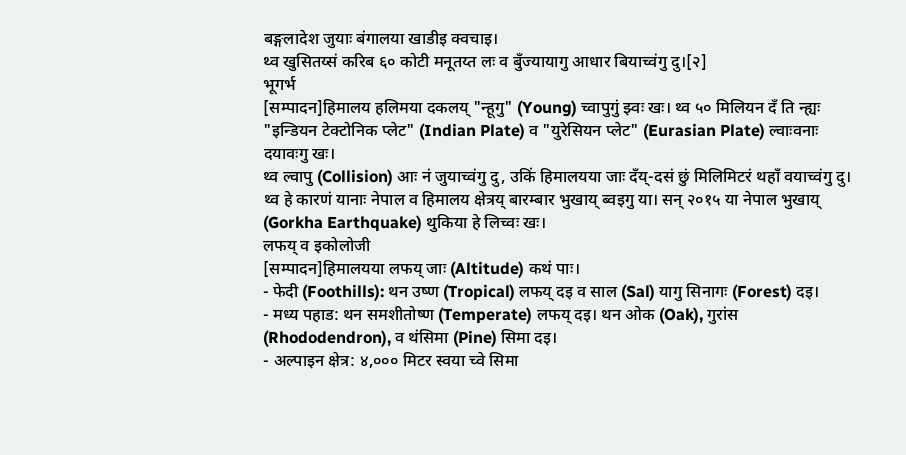बङ्गलादेश जुयाः बंगालया खाडीइ क्वचाइ।
थ्व खुसितय्सं करिब ६० कोटी मनूतय्त लः व बुँज्यायागु आधार बियाच्वंगु दु।[२]
भूगर्भ
[सम्पादन]हिमालय हलिमया दकलय् "न्हूगु" (Young) च्वापुगुं झ्वः खः। थ्व ५० मिलियन दँ ति न्ह्यः "इन्डियन टेक्टोनिक प्लेट" (Indian Plate) व "युरेसियन प्लेट" (Eurasian Plate) ल्वाःवनाः दयावःगु खः।
थ्व ल्वापु (Collision) आः नं जुयाच्वंगु दु, उकिं हिमालयया जाः दँय्-दसं छुं मिलिमिटरं थहाँ वयाच्वंगु दु। थ्व हे कारणं यानाः नेपाल व हिमालय क्षेत्रय् बारम्बार भुखाय् ब्वइगु या। सन् २०१५ या नेपाल भुखाय् (Gorkha Earthquake) थुकिया हे लिच्वः खः।
लफय् व इकोलोजी
[सम्पादन]हिमालयया लफय् जाः (Altitude) कथं पाः।
- फेदी (Foothills): थन उष्ण (Tropical) लफय् दइ व साल (Sal) यागु सिनागः (Forest) दइ।
- मध्य पहाड: थन समशीतोष्ण (Temperate) लफय् दइ। थन ओक (Oak), गुरांस (Rhododendron), व थंसिमा (Pine) सिमा दइ।
- अल्पाइन क्षेत्र: ४,००० मिटर स्वया च्वे सिमा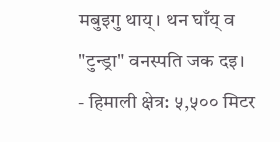मबुइगु थाय्। थन घाँय् व "टुन्ड्रा" वनस्पति जक दइ।
- हिमाली क्षेत्र: ५,५०० मिटर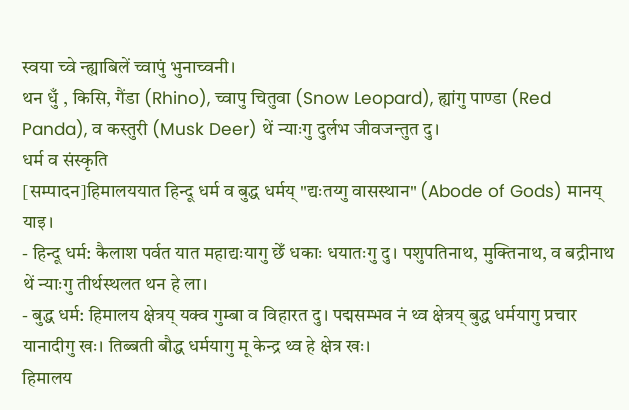स्वया च्वे न्ह्याबिलें च्वापुं भुनाच्वनी।
थन धुँ , किसि, गैंडा (Rhino), च्वापु चितुवा (Snow Leopard), ह्यांगु पाण्डा (Red Panda), व कस्तुरी (Musk Deer) थें न्याःगु दुर्लभ जीवजन्तुत दु।
धर्म व संस्कृति
[सम्पादन]हिमालययात हिन्दू धर्म व बुद्ध धर्मय् "द्यःतय्गु वासस्थान" (Abode of Gods) मानय् याइ।
- हिन्दू धर्म: कैलाश पर्वत यात महाद्यःयागु छेँ धकाः धयातःगु दु। पशुपतिनाथ, मुक्तिनाथ, व बद्रीनाथ थें न्याःगु तीर्थस्थलत थन हे ला।
- बुद्ध धर्म: हिमालय क्षेत्रय् यक्व गुम्बा व विहारत दु। पद्मसम्भव नं थ्व क्षेत्रय् बुद्ध धर्मयागु प्रचार यानादीगु खः। तिब्बती बौद्ध धर्मयागु मू केन्द्र थ्व हे क्षेत्र खः।
हिमालय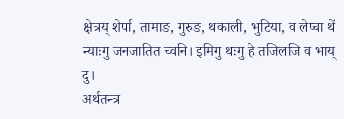क्षेत्रय् शेर्पा, तामाङ, गुरुङ, थकाली, भुटिया, व लेप्चा थें न्याःगु जनजातित च्वनि। इमिगु थःगु हे तजिलजि व भाय् दु।
अर्थतन्त्र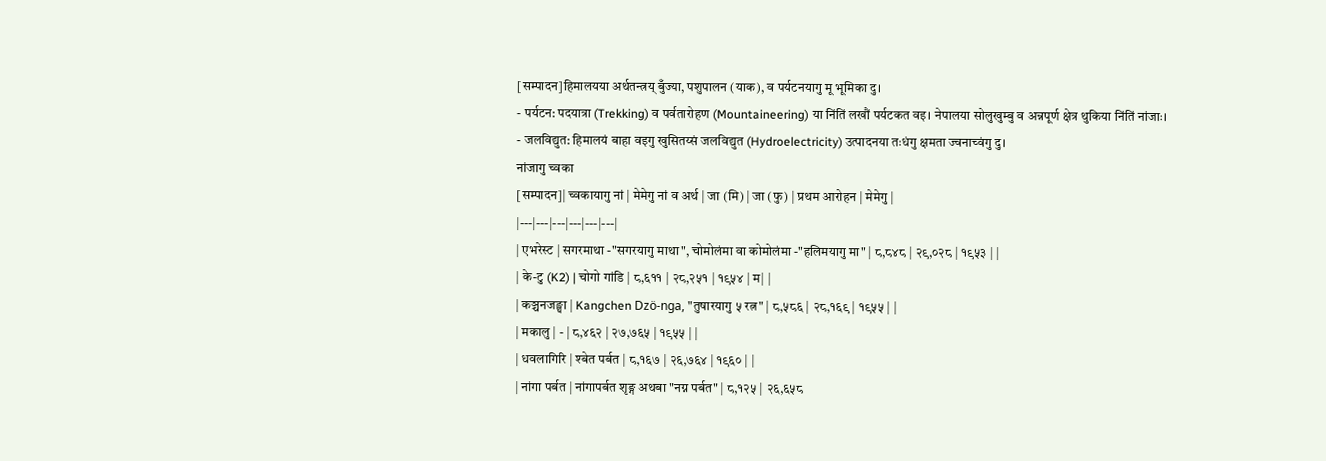[सम्पादन]हिमालयया अर्थतन्त्रय् बुँज्या, पशुपालन (याक), व पर्यटनयागु मू भूमिका दु।
- पर्यटन: पदयात्रा (Trekking) व पर्वतारोहण (Mountaineering) या निंतिं लखौं पर्यटकत वइ। नेपालया सोलुखुम्बु व अन्नपूर्ण क्षेत्र थुकिया निंतिं नांजाः।
- जलविद्युत: हिमालयं बाहा वइगु खुसितय्सं जलविद्युत (Hydroelectricity) उत्पादनया तःधंगु क्षमता ज्वनाच्वंगु दु।
नांजागु च्वका
[सम्पादन]| च्वकायागु नां | मेमेगु नां व अर्थ | जा (मि) | जा (फु) | प्रथम आरोहन | मेमेगु |
|---|---|---|---|---|---|
| एभरेस्ट | सगरमाथा -"सगरयागु माथा", चोमोलंमा वा कोमोलंमा -"हलिमयागु मा" | ८,८४८ | २९,०२८ | १९५३ | |
| के-टु (K2) | चोगो गांडि | ८,६११ | २८,२५१ | १९५४ | म| |
| कञ्चनजङ्घा | Kangchen Dzö-nga, "तुषारयागु ५ रत्न" | ८,५८६ | २८,१६९ | १९५५ | |
| मकालु | - | ८,४६२ | २७,७६५ | १९५५ | |
| धवलागिरि | श्बेत पर्बत | ८,१६७ | २६,७६४ | १९६० | |
| नांगा पर्बत | नांगापर्बत शृङ्ग अथबा "नग्न पर्बत" | ८,१२५ | २६,६५८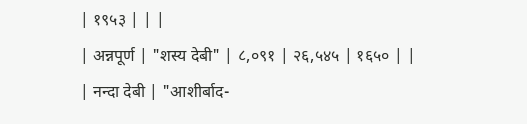| १९५३ | | |
| अन्नपूर्ण | "शस्य देबी" | ८,०९१ | २६,५४५ | १६५० | |
| नन्दा देबी | "आशीर्बाद-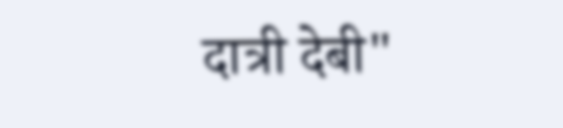दात्री देबी"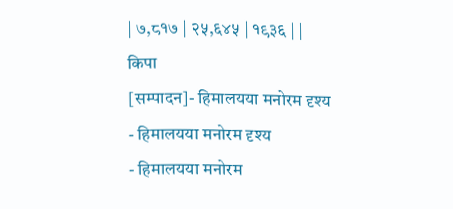| ७,८१७ | २५,६४५ | १९३६ | |
किपा
[सम्पादन]- हिमालयया मनोरम दृश्य
- हिमालयया मनोरम दृश्य
- हिमालयया मनोरम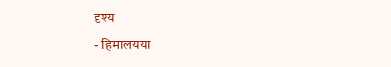दृश्य
- हिमालयया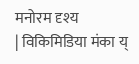मनोरम दृश्य
| विकिमिडिया मंका य्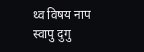थ्व विषय नाप स्वापु दुगु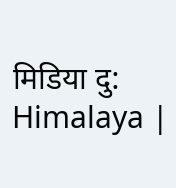मिडिया दु: Himalaya |